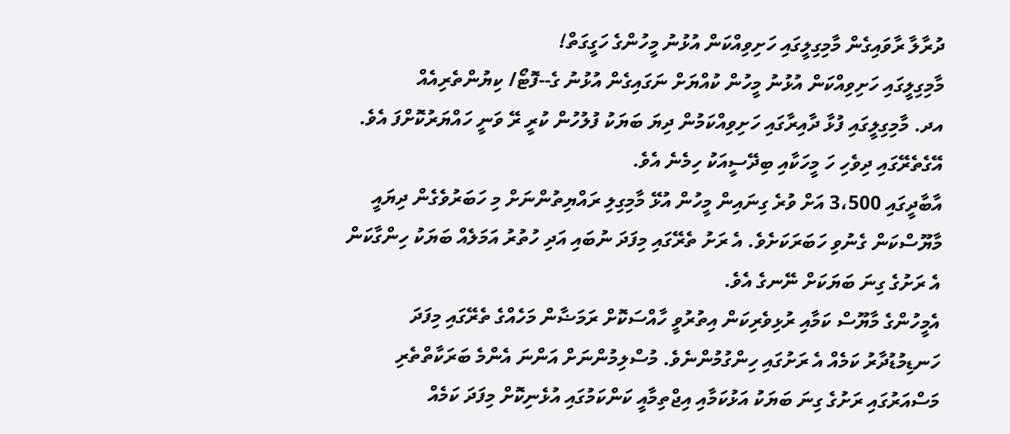ދުރާލާ ރާވައިގެން މާމިގިލީގައި ހަށިވިއްކަން އުޅުނު މީހުންގެ ހަގީގަތް!
މާމިގިލީގައި ހަށިވިއްކަން އުޅުނު މީހުން ކުއްޔަށް ނަގައިގެން އުޅުނު ގެ--ފޮޓޯ/ ކިޔުންތެރިއެއް
އދ. މާމިގިލީގައި ފުޅާ ދާއިރާގައި ހަށިވިއްކަމުން ދިޔަ ބަޔަކު ފުލުހުން ކުރީ ރޭ ވަނީ ހައްޔަރުކޮށްފަ އެވެ. އޭގެތެރޭގައި ދިވެހި ހަ މީހަކާއި ބިދޭސީއަކު ހިމެނެ އެވެ.
އާބާދީގައި 3،500 އަށް ވުރެ ގިނައިން މީހުން އުޅޭ މާމިގިލި ރައްޔިތުންނަށް މި ހަބަރުވެގެން ދިޔައީ މާޔޫސްކަން ގެނުވި ހަބަރަކަށެވެ. އެ ރަށު ތެރޭގައި މިފަދަ ނުބައި އަދި ހުތުރު އަމަލެއް ބަޔަކު ހިންގާކަން އެ ރަށުގެ ގިނަ ބަޔަކަށް ނޭނގެ އެވެ.
އެމީހުންގެ މާޔޫސް ކަމާއި ރުޅިވެރިކަން އިތުރުވީ ހާއްސަކޮށް ރަމަޟާން މަހެއްގެ ތެރޭގައި މިފަދަ ހަނޑިމުޑުދާރު ކަމެއް އެ ރަށުގައި ހިންގުމުންނެވެ. މުސްލިމުންނަށް އަންނަ އެންމެ ބަރަކާތްތެރި މަސްއަރުގައި ރަށުގެ ގިނަ ބަޔަކު އަޅުކަމާއި އިޖްތިމާއީ ކަންކަމުގައި އުޅެނިކޮށް މިފަދަ ކަމެއް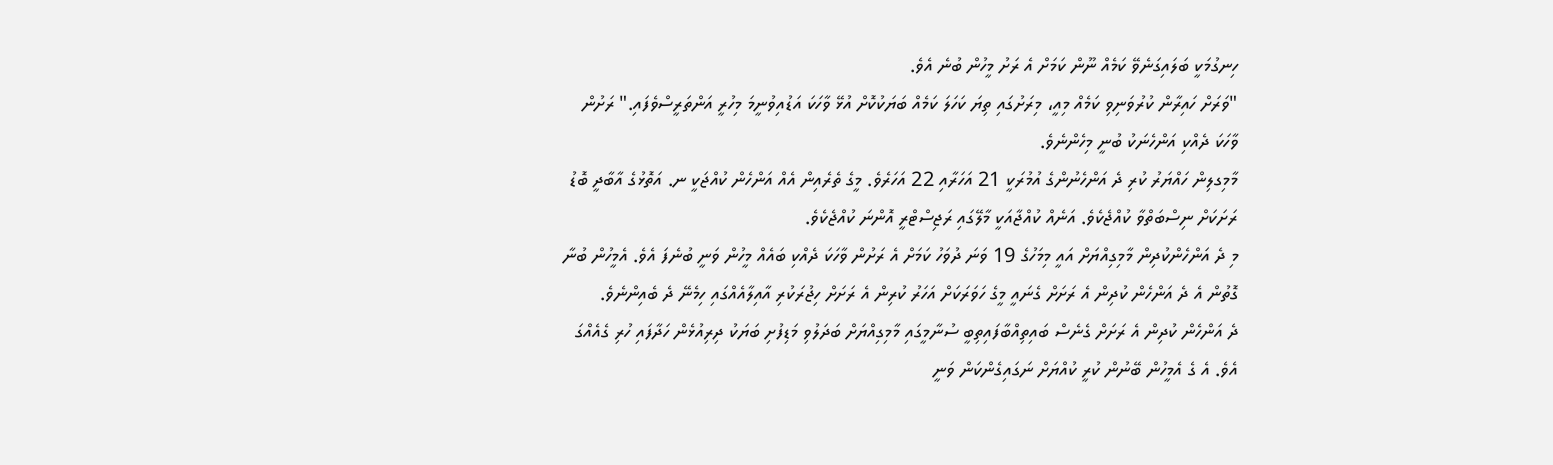ހިނގުމަކީ ބަލައިގަނެވޭ ކަމެއް ނޫން ކަމަށް އެ ރަށު މީހުން ބުނެ އެވެ.
"ވަރަށް ހައިރާން ކުރުވަނިވި ކަމެއް މިއީ، މިރަށުގައި ތިޔަ ކަހަލަ ކަމެއް ބަޔަކުކޮށް އުޅޭ ވާހަކަ އަޑުއިވުނީމަ މިހުރީ އަންތަރީސްވެފައި." ރަށުން ވާހަކަ ދެއްކި އަންހެނަކު ބުނީ މިހެންނެވެ.
މާމިގލިން ހައްޔަރު ކުރި ދެ އަންހެނުންގެ އުމުރަކީ 21 އަހަރާއި 22 އަހަރެވެ. މީގެ ތެރެއިން އެއް އަންހެން ކުއްޖަކީ ނ. އަތޮޅުގެ އާބާދީ ބޮޑު ރަށަކަށް ނިސްބަތްވާ ކުއްޖެކެވެ. އަނެއް ކުއްޖާއަކީ މާލޭގައި ރަޖިސްޓްރީ އޮންނަ ކުއްޖެކެވެ.
މި ދެ އަންހެންކުދިން މާމިގިއްޔަށް އައީ މިމަހުގެ 19 ވަނަ ދުވަހު ކަމަށް އެ ރަށުން ވާހަކަ ދެއްކި ބައެއް މީހުން ވަނީ ބުނެފަ އެވެ. އެމީހުން ބުނާ ގޮތުން އެ ދެ އަންހެން ކުދިން އެ ރަށަށް ގެނައީ މީގެ ހަވަރަކަށް އަހަރު ކުރިން އެ ރަށަށް ހިޖުރަކުރި އާއިލާއެއްގައި ހިމެނޭ ދެ ބެއިންނެވެ.
ދެ އަންހެން ކުދިން އެ ރަށަށް ގެނެސް ބައިތިއްބާފައިތިބީ ސުނާމީގައި މާމިގިއްޔަށް ބަދަލުވި މަޑިފުށި ބަޔަކު ދިރިއުޅެން ހަދާފައި ހުރި ގެއެއްގަ އެވެ. އެ ގެ އެމީހުން ބޭނުން ކުރީ ކުއްޔަށް ނަގައިގެންކަން ވަނީ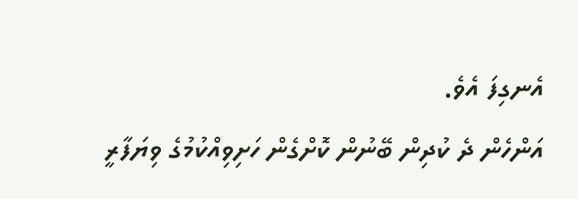އެނގިފަ އެވެ.
އަންހެން ދެ ކުދިން ބޭނުން ކޮށްގެން ހަށިވިއްކުމުގެ ވިޔަފާރީ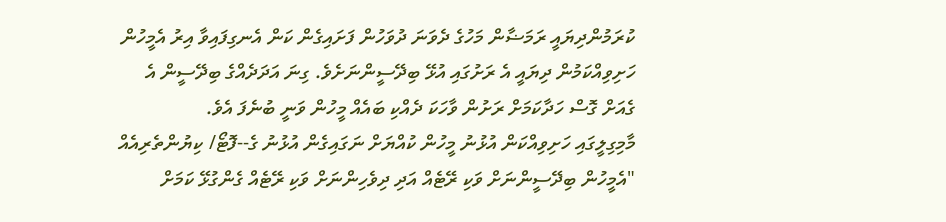ކުރަމުންދިޔައީ ރަމަޟާން މަހުގެ ދެވަނަ ދުވަހުން ފަށައިގެން ކަން އެނގިފައިވާ އިރު އެމީހުން ހަށިވިއްކަމުން ދިޔައީ އެ ރަށުގައި އުޅޭ ބިދޭސީންނަށެވެ. ގިނަ އަދަދެއްގެ ބިދޭސީން އެ ގެއަށް ގޮސް ހަދާކަމަށް ރަށުން ވާހަކަ ދެއްކި ބައެއް މީހުން ވަނީ ބުނެފަ އެވެ.
މާމިގިލީގައި ހަށިވިއްކަން އުޅުނު މީހުން ކުއްޔަށް ނަގައިގެން އުޅުނު ގެ--ފޮޓޯ/ ކިޔުންތެރިއެއް
"އެމީހުން ބިދޭސީންނަށް ވަކި ރޭޓެއް އަދި ދިވެހިންނަށް ވަކި ރޭޓެއް ގެންގުޅޭ ކަމަށް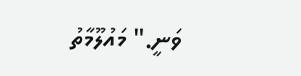ވަނީ." މައުލޫމާތު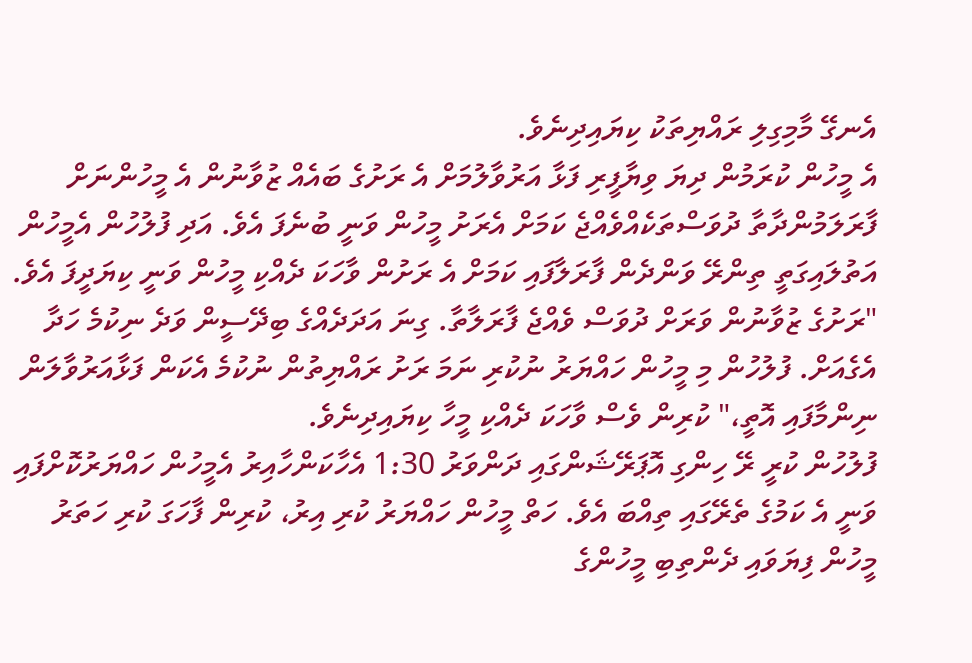އެނގޭ މާމިގިލި ރައްޔިތަކު ކިޔައިދިނެވެ.
އެ މީހުން ކުރަމުން ދިޔަ ވިޔާފީރި ފަޅާ އަރުވާލުމަށް އެ ރަށުގެ ބައެއް ޒުވާނުން އެ މީހުންނަށް ފާރަލަމުންދާތާ ދުވަސްތަކެއްވެއްޖެ ކަމަށް އެރަށު މީހުން ވަނީ ބުނެފަ އެވެ. އަދި ފުލުހުން އެމީހުން އަތުލައިގަތީ ތިންރޭ ވަންދެން ފާރަލާފައި ކަމަށް އެ ރަށުން ވާހަކަ ދެއްކި މީހުން ވަނީ ކިޔަދީފަ އެވެ.
"ރަށުގެ ޒުވާނުން ވަރަށް ދުވަސް ވެއްޖެ ފާރަލާތާ. ގިނަ އަދަދެއްގެ ބިދޭސީން ވަދެ ނިކުމެ ހަދާ އެގެއަށް. ފުލުހުން މި މީހުން ހައްޔަރު ނުކުރި ނަމަ ރަށު ރައްޔިތުން ނުކުމެ އެކަން ފަޅާއަރުވާލަން ނިންމާފައި އޮތީ،" ކުރިން ވެސް ވާހަކަ ދެއްކި މީހާ ކިޔައިދިނެވެ.
ފުލުހުން ކުރީ ރޭ ހިންގި އޮޕަރޭޝަންގައި ދަންވަރު 1:30 އެހާކަންހާއިރު އެމީހުން ހައްޔަރުކޮށްފައި ވަނީ އެ ކަމުގެ ތެރޭގައި ތިއްބަ އެވެ. ހަތް މީހުން ހައްޔަރު ކުރި އިރު، ކުރިން ފާހަގަ ކުރި ހަތަރު މީހުން ފިޔަވައި ދެންތިބި މީހުންގެ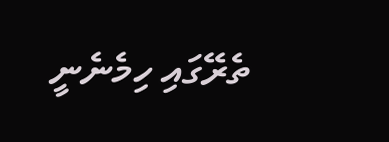ތެރޭގައި ހިމެނެނީ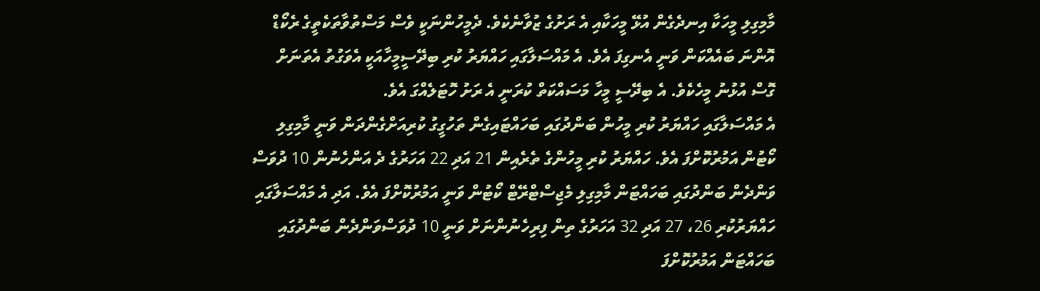މާމިގިލި މީހަކާ އިނދެގެން އުޅޭ މީހަކާއި އެ ރަށުގެ ޒުވާނެކެވެ. ދެމީހުންނަކީ ވެސް މަސްތުވާތަކެތީގެ ރެކޯޑް އޮންނަ ބައެއްކަން ވަނީ އެނގިފަ އެވެ. އެ މައްސަލާގައި ހައްޔަރު ކުރި ބިދޭސީމީހާއަކީ އެވަގުތު އެތަނަށް ގޮސް އުޅުނު މީހެކެވެ. އެ ބިދޭސީ މީހާ މަސައްކަތް ކުރަނީ އެ ރަށު ހޮޓަލެއްގަ އެވެ.
އެ މައްސަލާގައި ހައްޔަރު ކުރި މީހުން ބަންދުގައި ބަހައްޓައިގެން ތަހުގީގު ކުރިއަށްގެންދަން ވަނީ މާމިގިލި ކޯޓުން އަމުރުކޮށްފަ އެވެ. ހައްޔަރު ކުރި މީހުންގެ ތެރެއިން 21 އަދި 22 އަހަރުގެ ދެ އަންހެނުން 10 ދުވަސް ވަންދެން ބަންދުގައި ބަހައްޓަން މާމިގިލި މެޖިސްޓްރޭޓް ކޯޓުން ވަނީ އަމުރުކޮށްފަ އެވެ. އަދި އެ މައްސަލާގައި ހައްޔަރުކުރި 26، 27 އަދި 32 އަހަރުގެ ތިން ފިރިހެނުންނަށް ވަނީ 10 ދުވަސްވަންދެން ބަންދުގައި ބަހައްޓަން އަމުރުކޮށްފަ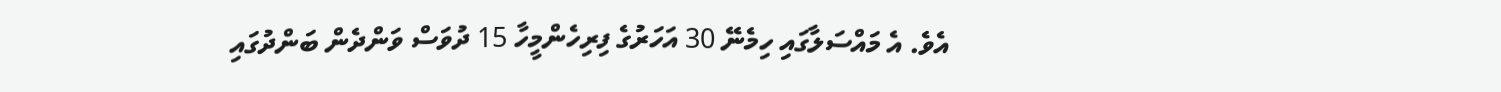އެވެ. އެ މައްސަލާގައި ހިމެނޭ 30 އަހަރުގެ ފިރިހެންމީހާ 15 ދުވަސް ވަންދެން ބަންދުގައި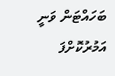ބަހައްޓަން ވަނީ އަމުރުކޮށްފަ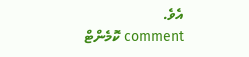އެވެ.
comment ކޮމެންޓް